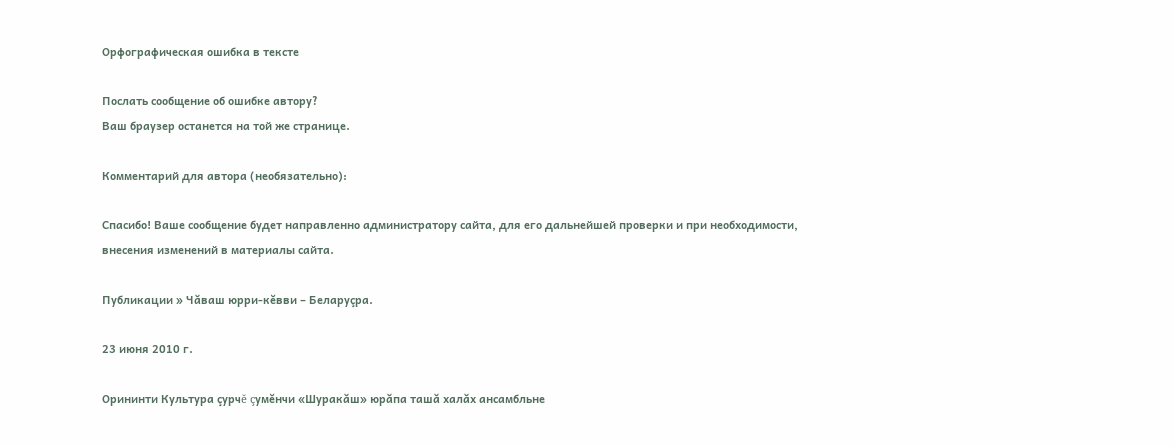Орфографическая ошибка в тексте

Послать сообщение об ошибке автору?
Ваш браузер останется на той же странице.

Комментарий для автора (необязательно):

Спасибо! Ваше сообщение будет направленно администратору сайта, для его дальнейшей проверки и при необходимости, внесения изменений в материалы сайта.

Публикации » Чăваш юрри-кĕвви – Беларуçра.

23 июня 2010 г.

Орининти Культура çурчĕ çумĕнчи «Шуракăш» юрăпа ташă халăх ансамбльне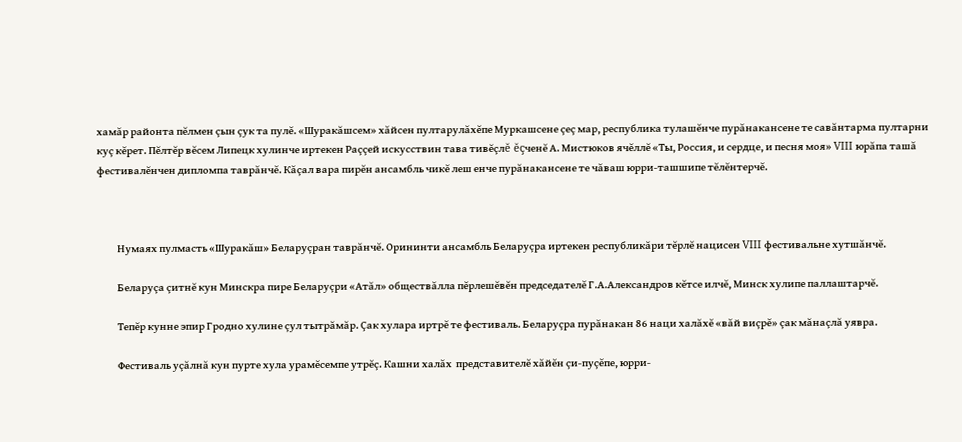хамăр районта пĕлмен çын çук та пулĕ. «Шуракăшсем» хăйсен пултарулăхĕпе Муркашсене çеç мар, республика тулашĕнче пурăнакансене те савăнтарма пултарни куç кĕрет. Пĕлтĕр вĕсем Липецк хулинче иртекен Раççей искусствин тава тивĕçлĕ ĕçченĕ А. Мистюков ячĕллĕ «Ты, Россия, и сердце, и песня моя» VIII юрăпа ташă фестивалĕнчен дипломпа таврăнчĕ. Кăçал вара пирĕн ансамбль чикĕ леш енче пурăнакансене те чăваш юрри-ташшипе тĕлĕнтерчĕ.



          Нумаях пулмасть «Шуракăш» Беларуçран таврăнчĕ. Орининти ансамбль Беларуçра иртекен республикăри тĕрлĕ нацисен VIII фестивальне хутшăнчĕ.

          Беларуçа çитнĕ кун Минскра пире Беларуçри «Атăл» обществăлла пĕрлешĕвĕн председателĕ Г.А.Александров кĕтсе илчĕ, Минск хулипе паллаштарчĕ.

          Тепĕр кунне эпир Гродно хулине çул тытрăмăр. Çак хулара иртрĕ те фестиваль. Беларуçра пурăнакан 86 наци халăхĕ «вăй виçрĕ» çак мăнаçлă уявра.

          Фестиваль уçăлнă кун пурте хула урамĕсемпе утрĕç. Кашни халăх  представителĕ хăйĕн çи-пуçĕпе, юрри-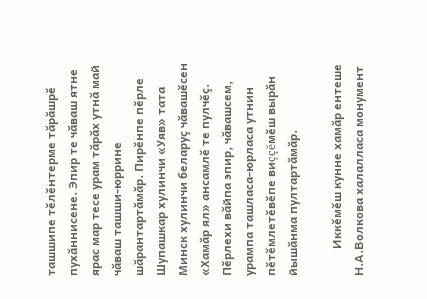ташшипе тĕлĕнтерме тăрăшрĕ пухăннисене. Эпир те чăваш ятне ярас мар тесе урам тăрăх утнă май чăваш ташши-юррине шăрантартăмăр. Пирĕнпе пĕрле Шупашкар хулинчи «Уяв» тата Минск хулинчи беларуç чăвашĕсен «Хамăр ял» ансамлĕ те пулчĕç. Пĕрлехи вăйпа эпир, чăвашсем, урампа ташласа-юрласа утнин пĕтĕмлетĕвĕпе виççĕмĕш вырăн йышăнма пултартăмăр.

         Иккĕмĕш кунне хамăр ентеше Н.А.Волкова халалласа монумент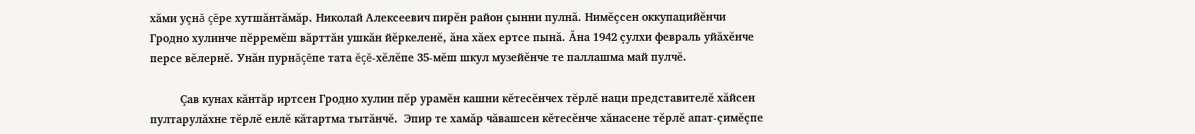хăми уçнă çĕре хутшăнтăмăр. Николай Алексеевич пирĕн район çынни пулнă. Нимĕçсен оккупацийĕнчи Гродно хулинче пĕрремĕш вăрттăн ушкăн йĕркеленĕ, ăна хăех ертсе пынă. Ăна 1942 çулхи февраль уйăхĕнче персе вĕлернĕ. Унăн пурнăçĕпе тата ĕçĕ-хĕлĕпе 35-мĕш шкул музейĕнче те паллашма май пулчĕ.

          Çав кунах кăнтăр иртсен Гродно хулин пĕр урамĕн кашни кĕтесĕнчех тĕрлĕ наци представителĕ хăйсен пултарулăхне тĕрлĕ енлĕ кăтартма тытăнчĕ.  Эпир те хамăр чăвашсен кĕтесĕнче хăнасене тĕрлĕ апат-çимĕçпе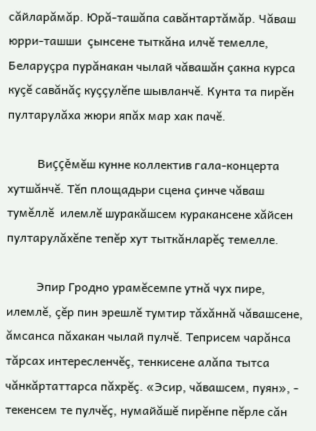сăйларăмăр. Юрă-ташăпа савăнтартăмăр. Чăваш юрри-ташши  çынсене тыткăна илчĕ темелле, Беларуçра пурăнакан чылай чăвашăн çакна курса куçĕ савăнăç куççулĕпе шывланчĕ. Кунта та пирĕн пултарулăха жюри япăх мар хак пачĕ.

          Виççĕмĕш кунне коллектив гала-концерта хутшăнчĕ. Тĕп площадьри сцена çинче чăваш тумĕллĕ  илемлĕ шуракăшсем куракансене хăйсен пултарулăхĕпе тепĕр хут тыткăнларĕç темелле.

          Эпир Гродно урамĕсемпе утнă чух пире, илемлĕ, çĕр пин эрешлĕ тумтир тăхăннă чăвашсене, ăмсанса пăхакан чылай пулчĕ. Теприсем чарăнса тăрсах интересленчĕç, тенкисене алăпа тытса чăнкăртаттарса пăхрĕç. «Эсир, чăвашсем, пуян», - текенсем те пулчĕç, нумайăшĕ пирĕнпе пĕрле сăн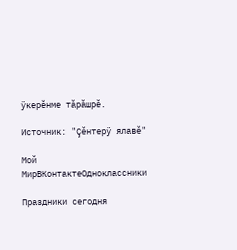ÿкерĕнме тăрăшрĕ.

Источник: "Çĕнтерÿ ялавĕ"

Мой МирВКонтактеОдноклассники

Праздники сегодня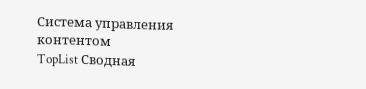Система управления контентом
TopList Сводная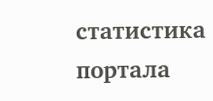статистика портала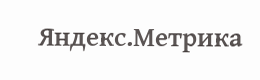Яндекс.Метрика